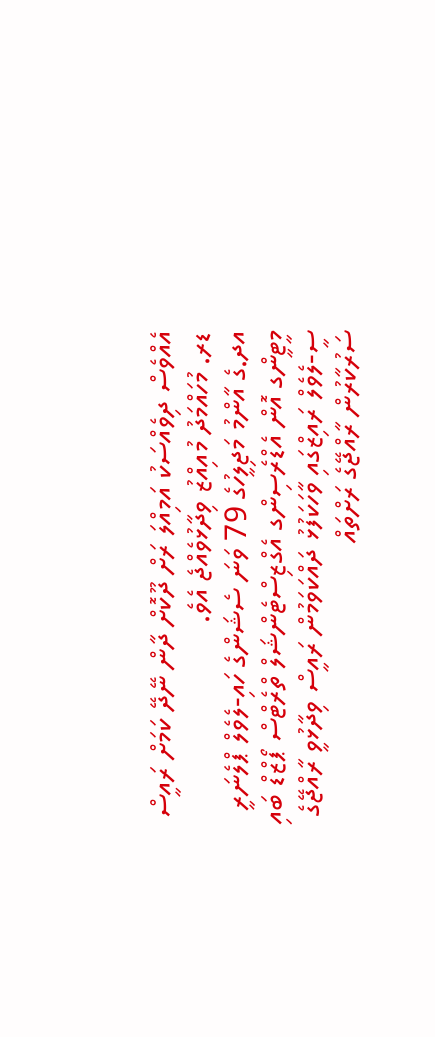އެއްވެސް ދިވެއްސަކު އަމިއްލަ ރަށް ދޫކޮށް ދާން ނޭދޭ ކަމަށް ރައީސް ޑރ. މުހައްމަދު މުއިއްޒު ވިދާޅުވެއްޖެ އެވެ.
އދ.ގެ އާންމު މަޖިލީހުގެ 79 ވަނަ ސެޝަންގެ ހައި-ލެވެލް ޕްލެނަރީ މީޓީންގ އޮން އެޑްރެސިންގ އެގްޒިސްޓެންޝަލް ތްރެޓްސް ޕޯޒްޑް ބައި ސީ-ލެވެލް ރައިޒްގައި ވާހަކަފުޅު ދައްކަވަމުން ރައީސް ވިދާޅުވީ ރާއްޖޭގެ ސަރުކާރުން ރާއްޖޭގެ ރަށްތައް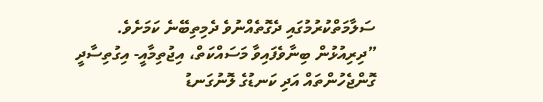ސަލާމަތްކުރުމުގައި ދެގޮތެއްނުވެ ދެމިތިބޭނެ ކަމަށެވެ.
”ދިރިއުޅުން ބިނާވެފައިވާ މަސައްކަތް، އިޖުތިމާއީ- އިގުތިސާދީ ގޮންޖެހުންތައް އަދި ކަނޑުގެ ލޮނުގަނޑު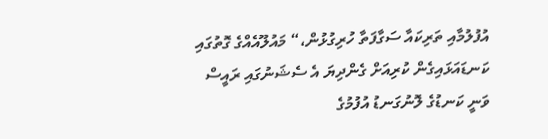އުފުލުމާއި ތަރިކައާ ސަގާފަތާ ހުރިގުޅުން،“ މައުލޫއެއްގެ ގޮތުގައި ކަނޑައަޅައިގެން ކުރިއަށް ގެންދިޔަ އެ ސެޝަނުގައި ރައީސް ވަނީ ކަނޑުގެ ލޮނުގަނޑު އުފުމުގެ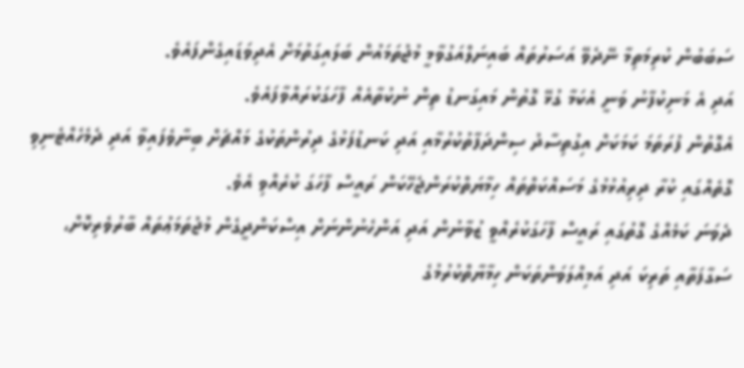ސަބަބުން ކުރިމަތިމާ ނޭދެވޭ އަސަރުތައް ބައިނަލްއަގުވާމީ މުޖުތަމައުން ބަލައިގަތުމަށް އެދިވަޑައިގެންފައެވެ.
އަދި އެ މަނިކުފާނު ވަނީ އެކަމާ ގުޅޭ ގޮތުން މައިގަނޑު ތިން ނުކުތާއެއް ފާހަގަކުރައްވާފައެވެ.
އެގޮތުން ފުރަތަމަ ކަމަކަށް އިގުތިސާދު ސިންދަފާތުކުރުމާއި އަދި ކަނޑުފަޅުގެ ދިރުންތަކުގެ މައްޗަށް ބިނާވެފައިވާ އަދި ދެމެހެއްޓެނިވި ގޮތެއްގައި ކުރާ ދިރިއުޅުމުގެ މަސައްކަތްތައް ހިމާޔަތްކުރަންޖެހޭކަން ރައީސް ފާހަގަ ކުރެއްވި އެވެ.
ދެވަނަ ކަމެއްގެ ގޮތުގައި ރައީސް ފާހަގަކުރެއްވީ ޒުވާނުން އަދި އަންހެނުންނަށް އިސްކަންދީގެން މުޖުތަމަޢުތައް ބާރުވެރިކޮށް، ސަގާފަތާއި ތަރިކަ އަދި އަމިއްލަވަންތަކަން ހިމާޔާތްކުރުމުގެ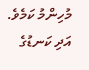މުހިންމު ކަމެވެ.
އަދި ކަނޑުގެ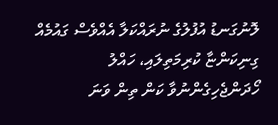ލޮނުގަނޑު އުފުލުގެ ނުރައްކަލާ އެއްވެސް ގައުމެއް ގިނިކަންޏާ ކުރިމަތިލައި، ހައްލު ހޯދަންޖެހިގެންނުވާ ކަން ތިން ވަނަ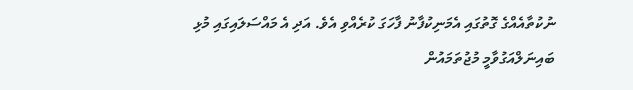ނުކުތާއެއްގެ ގޮތުގައި އެމަނިކުފާނު ފާހަގަ ކުރެއްވި އެވެ. އަދި އެ މައްސަލައިގައި މުޅި ބައިނަލްއަގުވާމީ މުޖުތަމައުން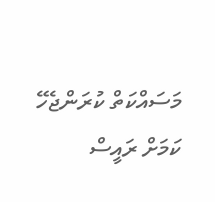މަސައްކަތް ކުރަންޖެހޭ ކަމަށް ރައީސް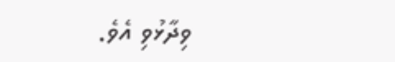ވިދާޅުވި އެވެ.